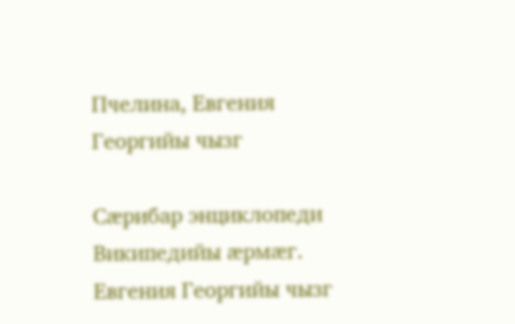Пчелина, Евгения Георгийы чызг

Сæрибар энциклопеди Википедийы æрмæг.
Евгения Георгийы чызг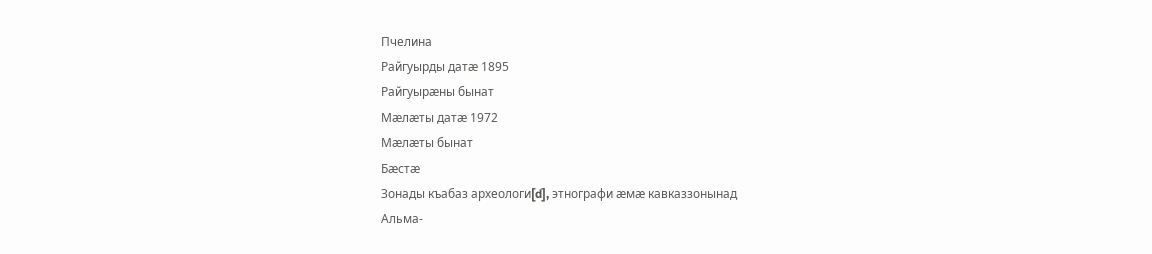Пчелина
Райгуырды датæ 1895
Райгуырæны бынат
Мæлæты датæ 1972
Мæлæты бынат
Бæстæ
Зонады къабаз археологи[d], этнографи æмæ кавказзонынад
Альма-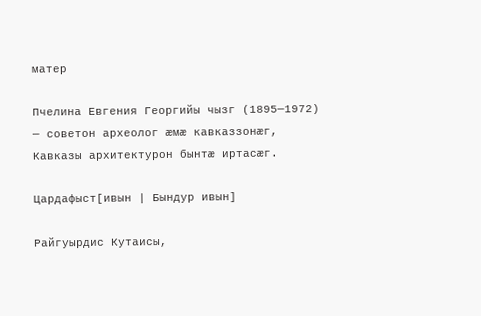матер

Пчелина Евгения Георгийы чызг (1895—1972) — советон археолог æмæ кавказзонæг, Кавказы архитектурон бынтæ иртасæг.

Цардафыст[ивын | Бындур ивын]

Райгуырдис Кутаисы,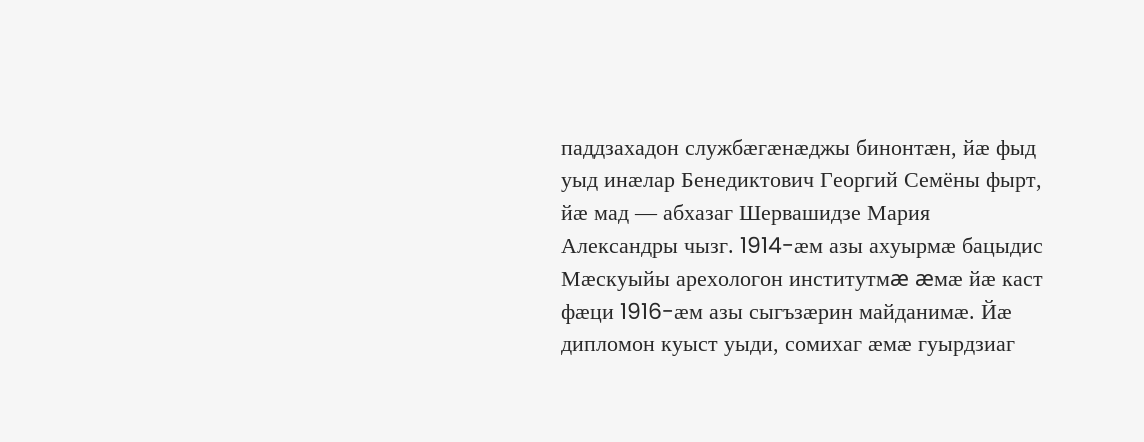паддзахадон службæгæнæджы бинонтæн, йæ фыд уыд инæлар Бенедиктович Георгий Семёны фырт, йæ мад — абхазаг Шервашидзе Мария Александры чызг. 1914-æм азы ахуырмæ бацыдис Мæскуыйы арехологон институтмæ æмæ йæ каст фæци 1916-æм азы сыгъзæрин майданимæ. Йæ дипломон куыст уыди, сомихаг æмæ гуырдзиаг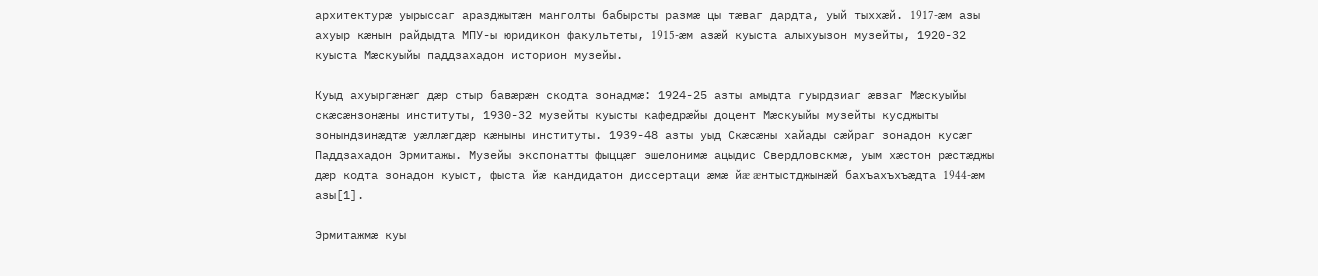архитектурæ уырыссаг аразджытæн манголты бабырсты размæ цы тæваг дардта, уый тыххæй. 1917-æм азы ахуыр кæнын райдыдта МПУ-ы юридикон факультеты, 1915-æм азæй куыста алыхуызон музейты, 1920-32 куыста Мæскуыйы паддзахадон историон музейы.

Куыд ахуыргæнæг дæр стыр бавæрæн скодта зонадмæ: 1924-25 азты амыдта гуырдзиаг æвзаг Мæскуыйы скæсæнзонæны институты, 1930-32 музейты куысты кафедрæйы доцент Мæскуыйы музейты кусджыты зонындзинæдтæ уæллæгдæр кæныны институты. 1939-48 азты уыд Скæсæны хайады сæйраг зонадон кусæг Паддзахадон Эрмитажы. Музейы экспонатты фыццæг эшелонимæ ацыдис Свердловскмæ, уым хæстон рæстæджы дæр кодта зонадон куыст, фыста йæ кандидатон диссертаци æмæ йæ æнтыстджынæй бахъахъхъæдта 1944-æм азы[1].

Эрмитажмæ куы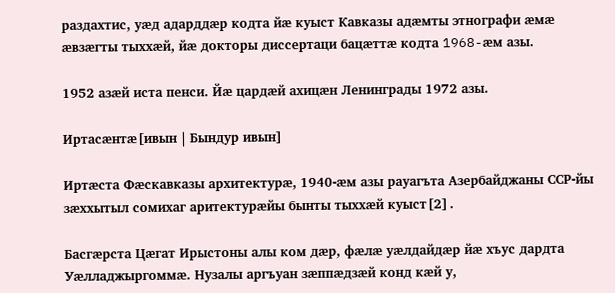раздахтис, уæд адарддæр кодта йæ куыст Кавказы адæмты этнографи æмæ æвзæгты тыххæй, йæ докторы диссертаци бацæттæ кодта 1968-æм азы.

1952 азæй иста пенси. Йæ цардæй ахицæн Ленинграды 1972 азы.

Иртасæнтæ[ивын | Бындур ивын]

Иртæста Фæскавказы архитектурæ, 1940-æм азы рауагъта Азербайджаны ССР-йы зæххытыл сомихаг аритектурæйы бынты тыххæй куыст[2].

Басгæрста Цæгат Ирыстоны алы ком дæр, фæлæ уæлдайдæр йæ хъус дардта Уæлладжыргоммæ. Нузалы аргъуан зæппæдзæй конд кæй у,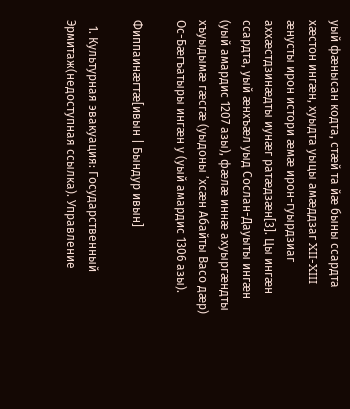уый фæнысан кодта, стæй та йæ быны ссардта хæстон ингæн, хуыдта уыцы амæддзаг XII-XIII æнусты ирон истори æмæ ирон-гуырдзиаг аххæстдзинæдты иунæг ратæдзæн[3]. Цы ингæн ссардта, уый æнхъæл уыд Сослан-Дауыты ингæн (уый амардис 1207 азы), фæлæ иннæ ахуыргæндты хъуыдымæ гæсгæ (уыдоны ’хсæн Абайты Васо дæр) Ос-Бæгъатыры ингæн у (уый амардис 1306 азы).

Фиппаинæгтæ[ивын | Бындур ивын]

  1. Культурная эвакуация: Государственный Эрмитаж(недоступная ссылка). Управление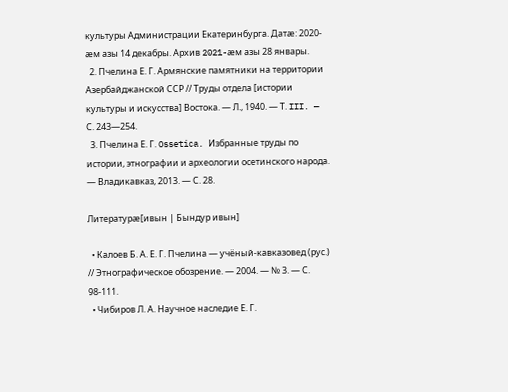культуры Администрации Екатеринбурга. Датæ: 2020-æм азы 14 декабры. Архив 2021-æм азы 28 январы.
  2. Пчелина Е. Г. Армянские памятники на территории Азербайджанской ССР // Труды отдела [истории культуры и искусства] Востока. — Л., 1940. — Т. III. — С. 243—254.
  3. Пчелина Е. Г. Ossetica. Избранные труды по истории, этнографии и археологии осетинского народа. — Владикавказ, 2013. — С. 28.

Литературæ[ивын | Бындур ивын]

  • Калоев Б. А. Е. Г. Пчелина — учёный-кавказовед (рус.) // Этнографическое обозрение. — 2004. — № 3. — С. 98-111.
  • Чибиров Л. А. Научное наследие Е. Г.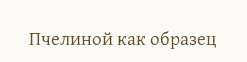Пчелиной как образец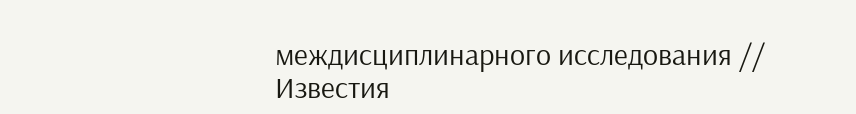междисциплинарного исследования // Известия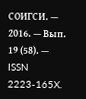СОИГСИ. — 2016. — Вып. 19 (58). — ISSN 2223-165X.